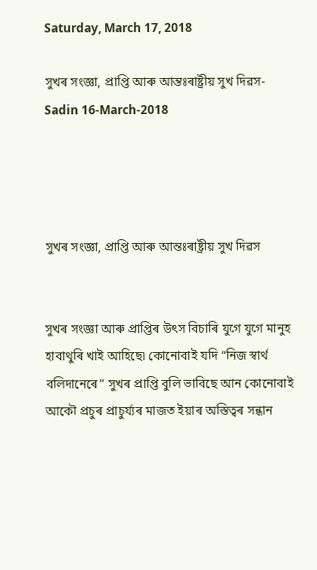Saturday, March 17, 2018

সুখৰ সংজ্ঞা, প্ৰাপ্তি আৰু আন্তঃৰাষ্ট্ৰীয় সুখ দিৱস- Sadin 16-March-2018




সুখৰ সংজ্ঞা, প্ৰাপ্তি আৰু আন্তঃৰাষ্ট্ৰীয় সুখ দিৱস


সুখৰ সংজ্ঞা আৰু প্ৰাপ্তিৰ উৎস বিচাৰি যুগে যুগে মানুহ হাবাথুৰি খাই আহিছে৷ কোনোবাই যদি “নিজ স্বাৰ্থ বলিদানেৰে” সুখৰ প্ৰাপ্তি বুলি ভাবিছে আন কোনোবাই আকৌ প্ৰচুৰ প্ৰাচুৰ্য্যৰ মাজত ইয়াৰ অস্তিত্বৰ সন্ধান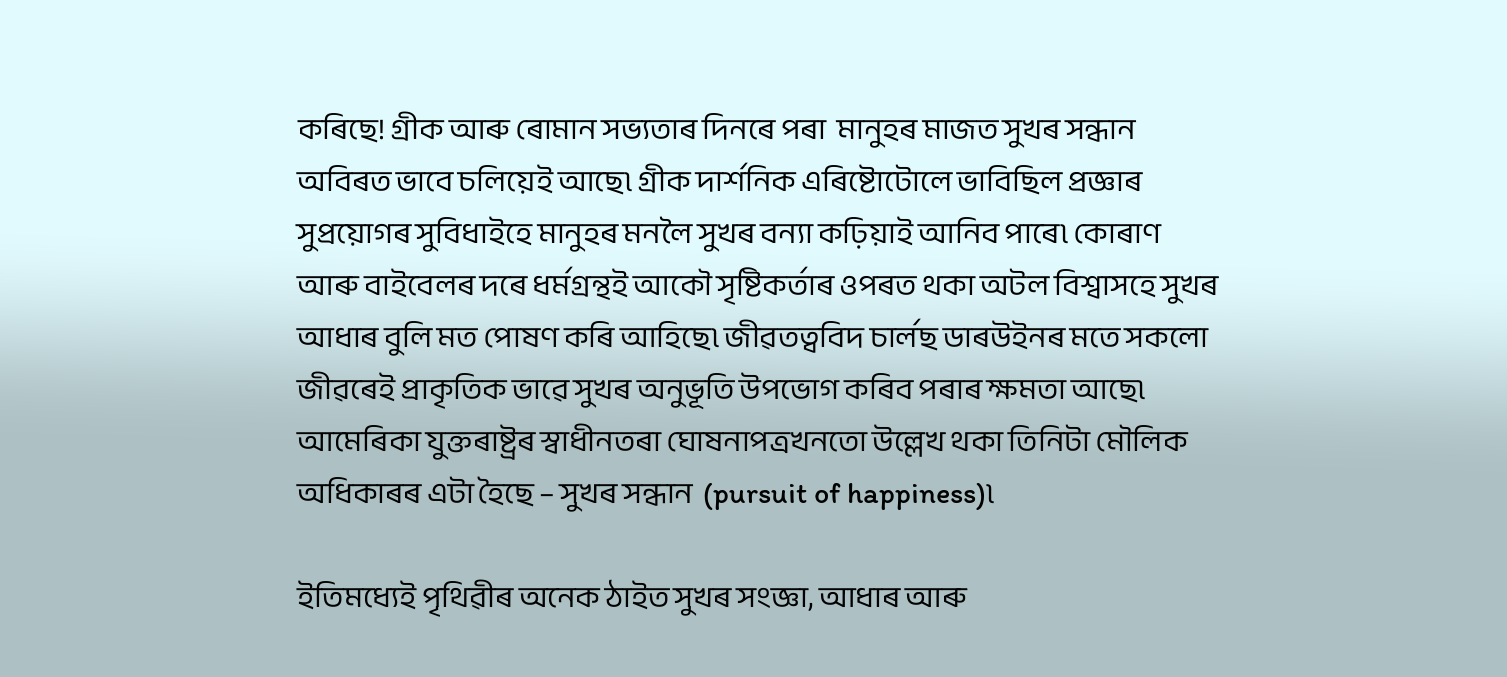কৰিছে! গ্ৰীক আৰু ৰোমান সভ্যতাৰ দিনৰে পৰা  মানুহৰ মাজত সুখৰ সন্ধান অবিৰত ভাবে চলিয়েই আছে৷ গ্ৰীক দাৰ্শনিক এৰিষ্টোটোলে ভাবিছিল প্ৰজ্ঞাৰ সুপ্ৰয়োগৰ সুবিধাইহে মানুহৰ মনলৈ সুখৰ বন্যা কঢ়িয়াই আনিব পাৰে৷ কোৰাণ আৰু বাইবেলৰ দৰে ধৰ্মগ্ৰন্থই আকৌ সৃষ্টিকৰ্তাৰ ওপৰত থকা অটল বিশ্বাসহে সুখৰ আধাৰ বুলি মত পোষণ কৰি আহিছে৷ জীৱতত্ববিদ চাৰ্লছ ডাৰউইনৰ মতে সকলো জীৱৰেই প্ৰাকৃতিক ভাৱে সুখৰ অনুভূতি উপভোগ কৰিব পৰাৰ ক্ষমতা আছে৷ আমেৰিকা যুক্তৰাষ্ট্ৰৰ স্বাধীনতৰা ঘোষনাপত্ৰখনতো উল্লেখ থকা তিনিটা মৌলিক অধিকাৰৰ এটা হৈছে – সুখৰ সন্ধান  (pursuit of happiness)৷

ইতিমধ্যেই পৃথিৱীৰ অনেক ঠাইত সুখৰ সংজ্ঞা, আধাৰ আৰু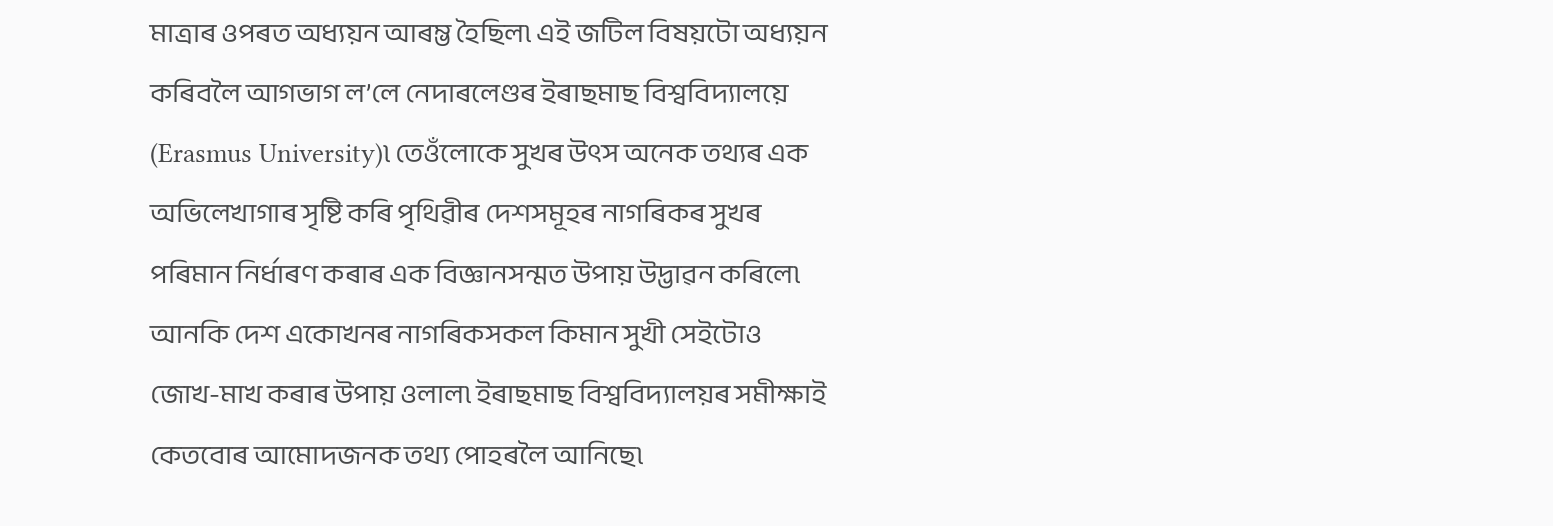মাত্ৰাৰ ওপৰত অধ্যয়ন আৰম্ভ হৈছিল৷ এই জটিল বিষয়টো অধ্যয়ন কৰিবলৈ আগভাগ ল’লে নেদাৰলেণ্ডৰ ইৰাছমাছ বিশ্ববিদ্যালয়ে (Erasmus University)৷ তেওঁলোকে সুখৰ উৎস অনেক তথ্যৰ এক অভিলেখাগাৰ সৃষ্টি কৰি পৃথিৱীৰ দেশসমূহৰ নাগৰিকৰ সুখৰ পৰিমান নিৰ্ধাৰণ কৰাৰ এক বিজ্ঞানসন্মত উপায় উদ্ভাৱন কৰিলে৷ আনকি দেশ একোখনৰ নাগৰিকসকল কিমান সুখী সেইটোও জোখ-মাখ কৰাৰ উপায় ওলাল৷ ইৰাছমাছ বিশ্ববিদ্যালয়ৰ সমীক্ষাই কেতবোৰ আমোদজনক তথ্য পোহৰলৈ আনিছে৷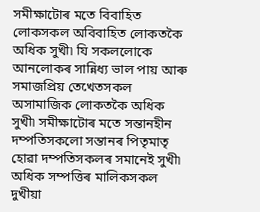সমীক্ষাটোৰ মতে বিবাহিত লোকসকল অবিবাহিত লোকতকৈ অধিক সুখী৷ যি সকললোকে আনলোকৰ সান্নিধ্য ভাল পায় আৰু সমাজপ্ৰিয় তেখেতসকল অসামাজিক লোকতকৈ অধিক সুখী৷ সমীক্ষাটোৰ মতে সন্তানহীন দম্পতিসকলো সন্তানৰ পিতৃমাতৃ হোৱা দম্পতিসকলৰ সমানেই সুখী৷ অধিক সম্পত্তিৰ মালিকসকল দুখীয়া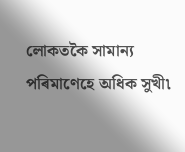লোকতকৈ সামান্য পৰিমাণেহে অধিক সুখী৷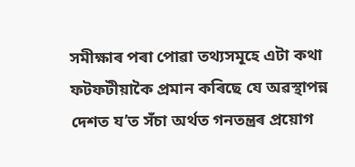সমীক্ষাৰ পৰা পোৱা তথ্যসমূহে এটা কথা ফটফটীয়াকৈ প্ৰমান কৰিছে যে অৱস্থাপন্ন দেশত য’ত সঁচা অৰ্থত গনতন্ত্ৰৰ প্ৰয়োগ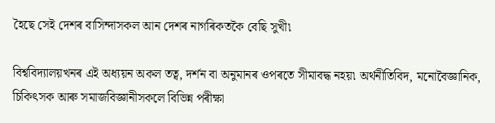হৈছে সেই দেশৰ বাসিন্দাসকল আন দেশৰ নাগৰিকতকৈ বেছি সুখী৷

বিশ্ববিদ্যালয়খনৰ এই অধ্যয়ন অকল তত্ব, দৰ্শন বা অনুমানৰ ওপৰতে সীমাবদ্ধ নহয়৷ অৰ্থনীতিবিদ, মনোবৈজ্ঞানিক, চিকিৎসক আৰু সমাজবিজ্ঞানীসকলে বিভিন্ন পৰীক্ষা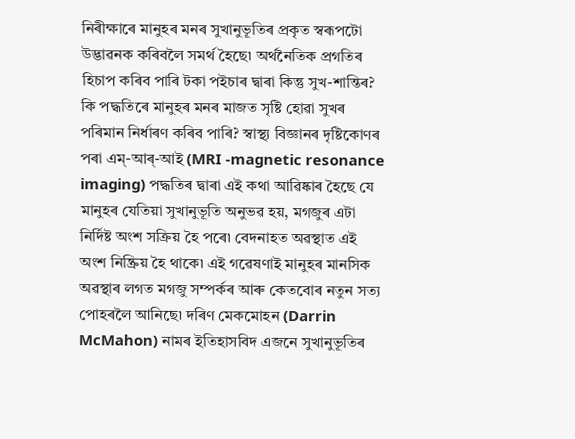নিৰীক্ষাৰে মানুহৰ মনৰ সুখানুভূতিৰ প্ৰকৃত স্বৰূপটো উদ্ভাৱনক কৰিবলৈ সমৰ্থ হৈছে৷ অৰ্থনৈতিক প্ৰগতিৰ হিচাপ কৰিব পাৰি টকা পইচাৰ দ্বাৰা কিন্তু সুখ-শান্তিৰ? কি পদ্ধতিৰে মানুহৰ মনৰ মাজত সৃষ্টি হোৱা সুখৰ পৰিমান নিৰ্ধাৰণ কৰিব পাৰি? স্বাস্থ্য বিজ্ঞানৰ দৃষ্টিকোণৰ পৰা এম্‌-আৰ্‌-আই (MRI -magnetic resonance imaging) পদ্ধতিৰ দ্বাৰা এই কথা আৱিষ্কাৰ হৈছে যে মানুহৰ যেতিয়া সুখানুভূতি অনুভৱ হয়, মগজুৰ এটা নিৰ্দিষ্ট অংশ সক্ৰিয় হৈ পৰে৷ বেদনাহত অৱস্থাত এই অংশ নিষ্ক্ৰিয় হৈ থাকে৷ এই গৱেষণাই মানুহৰ মানসিক অৱস্থাৰ লগত মগজু সম্পৰ্কৰ আৰু কেতবোৰ নতুন সত্য পোহৰলৈ আনিছে৷ দৰিণ মেকমোহন (Darrin McMahon) নামৰ ইতিহাসবিদ এজনে সুখানুভূতিৰ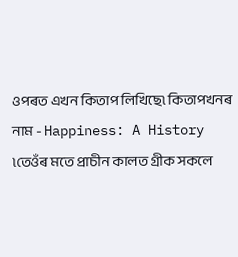ওপৰত এখন কিতাপ লিখিছে৷ কিতাপখনৰ নাম - Happiness: A History ৷তেওঁৰ মতে প্ৰাচীন কালত গ্ৰীক সকলে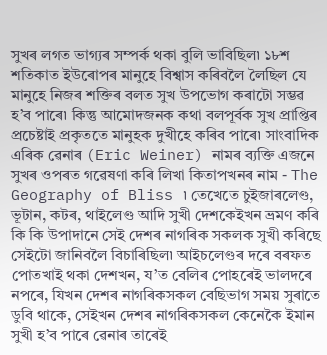সুখৰ লগত ভাগ্যৰ সম্পৰ্ক থকা বুলি ভাবিছিল৷ ১৮শ শতিকাত ইউৰোপৰ মানুহে বিশ্বাস কৰিবলৈ লৈছিল যে মানুহে নিজৰ শক্তিৰ বলত সুখ উপভোগ কৰাটো সম্ভৱ হ’ব পাৰে৷ কিন্তু আমোদজনক কথা বলপূৰ্বক সুখ প্ৰাপ্তিৰ প্ৰচেষ্টাই প্ৰকৃততে মানুহক দুখীহে কৰিব পাৰে৷ সাংবাদিক এৰিক ৱেনাৰ (Eric Weiner) নামৰ ব্যক্তি এজনে সুখৰ ওপৰত গৱেষণা কৰি লিখা কিতাপখনৰ নাম - The Geography of Bliss ৷ তেখেতে চুইজাৰলেণ্ড, ভূটান, কটৰ, থাইলেণ্ড আদি সুখী দেশকেইখন ভ্ৰমণ কৰি কি কি উপাদানে সেই দেশৰ নাগৰিক সকলক সুখী কৰিছে সেইটো জানিবলৈ বিচাৰিছিল৷ আইচলেণ্ডৰ দৰে বৰফত পোতখাই থকা দেশখন, য’ত বেলিৰ পোহৰেই ভালদৰে নপৰে, যিখন দেশৰ নাগৰিকসকল বেছিভাগ সময় সুৰাতে ডুবি থাকে, সেইখন দেশৰ নাগৰিকসকল কেনেকৈ ইমান সুখী হ’ব পাৰে ৱেনাৰ তাৰেই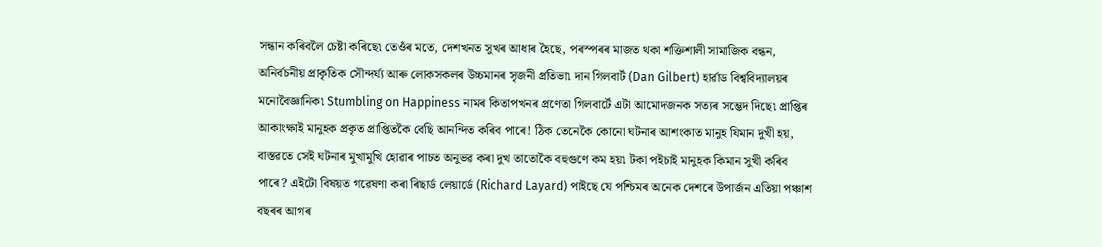সন্ধান কৰিবলৈ চেষ্টা কৰিছে৷ তেওঁৰ মতে, দেশখনত সুখৰ আধাৰ হৈছে, পৰস্পৰৰ মাজত থকা শক্তিশালী সামাজিক বন্ধন, অনিৰ্বচনীয় প্ৰাকৃতিক সৌন্দৰ্য্য আৰু লোকসকলৰ উচ্চমানৰ সৃজনী প্ৰতিভা৷ দান গিলবাৰ্ট (Dan Gilbert) হাৰ্ৱাড বিশ্ববিদ্যালয়ৰ মনোবৈজ্ঞানিক৷ Stumbling on Happiness নামৰ কিতাপখনৰ প্ৰণেতা গিলবাৰ্টে এটা আমোদজনক সত্যৰ সম্ভেদ দিছে৷ প্ৰাপ্তিৰ আকাংক্ষাই মানুহক প্ৰকৃত প্ৰাপ্তিতকৈ বেছি আনন্দিত কৰিব পাৰে! ঠিক তেনেকৈ কোনো ঘটনাৰ আশংকাত মানুহ যিমান দুখী হয়, বাস্তৱতে সেই ঘটনাৰ মুখামুখি হোৱাৰ পাচত অনুভৱ কৰা দুখ তাতোকৈ বহুগুণে কম হয়৷ টকা পইচাই মানুহক কিমান সুখী কৰিব পাৰে? এইটো বিষয়ত গৱেষণা কৰা ৰিছাৰ্ড লেয়াৰ্ডে (Richard Layard) পাইছে যে পশ্চিমৰ অনেক দেশৰে উপাৰ্জন এতিয়া পঞ্চাশ বছৰৰ আগৰ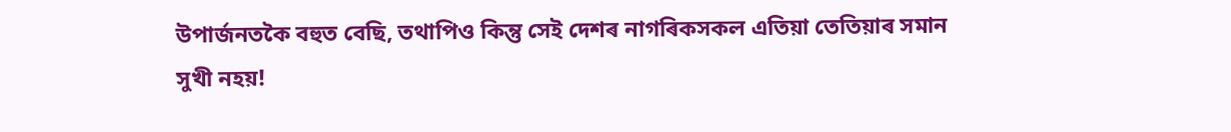উপাৰ্জনতকৈ বহুত বেছি, তথাপিও কিন্তু সেই দেশৰ নাগৰিকসকল এতিয়া তেতিয়াৰ সমান সুখী নহয়!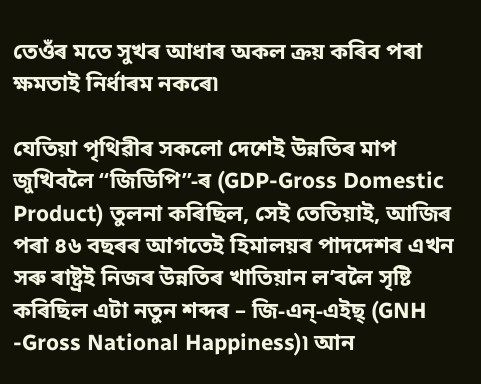তেওঁৰ মতে সুখৰ আধাৰ অকল ক্ৰয় কৰিব পৰা ক্ষমতাই নিৰ্ধাৰম নকৰে৷

যেতিয়া পৃথিৱীৰ সকলো দেশেই উন্নতিৰ মাপ জুখিবলৈ “জিডিপি”-ৰ (GDP-Gross Domestic Product) তুলনা কৰিছিল, সেই তেতিয়াই, আজিৰ পৰা ৪৬ বছৰৰ আগতেই হিমালয়ৰ পাদদেশৰ এখন সৰু ৰাষ্ট্ৰই নিজৰ উন্নতিৰ খাতিয়ান ল’বলৈ সৃষ্টি কৰিছিল এটা নতুন শব্দৰ – জি-এন্‌-এইছ্‌ (GNH -Gross National Happiness)৷ আন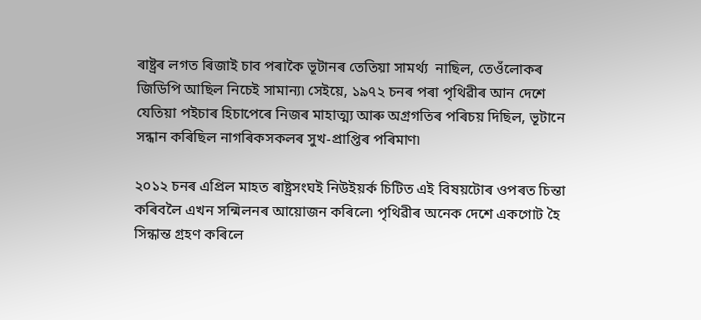ৰাষ্ট্ৰৰ লগত ৰিজাই চাব পৰাকৈ ভূটানৰ তেতিয়া সামৰ্থ্য  নাছিল, তেওঁলোকৰ জিডিপি আছিল নিচেই সামান্য৷ সেইয়ে, ১৯৭২ চনৰ পৰা পৃথিৱীৰ আন দেশে যেতিয়া পইচাৰ হিচাপেৰে নিজৰ মাহাত্ম্য আৰু অগ্ৰগতিৰ পৰিচয় দিছিল, ভূটানে সন্ধান কৰিছিল নাগৰিকসকলৰ সুখ-প্ৰাপ্তিৰ পৰিমাণ৷

২০১২ চনৰ এপ্ৰিল মাহত ৰাষ্ট্ৰসংঘই নিউইয়ৰ্ক চিটিত এই বিষয়টোৰ ওপৰত চিন্তা কৰিবলৈ এখন সন্মিলনৰ আয়োজন কৰিলে৷ পৃথিৱীৰ অনেক দেশে একগোট হৈ সিন্ধান্ত গ্ৰহণ কৰিলে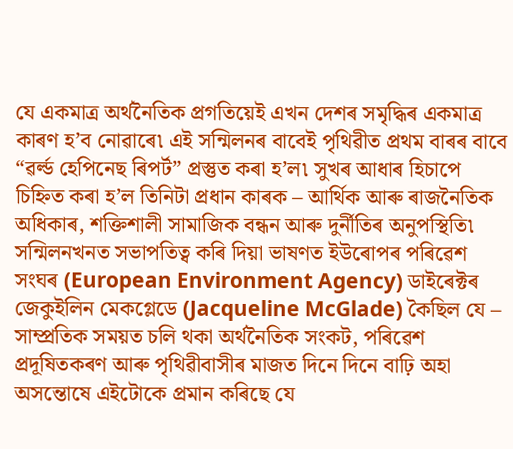যে একমাত্ৰ অৰ্থনৈতিক প্ৰগতিয়েই এখন দেশৰ সমৃদ্ধিৰ একমাত্ৰ কাৰণ হ’ব নোৱাৰে৷ এই সন্মিলনৰ বাবেই পৃথিৱীত প্ৰথম বাৰৰ বাবে “ৱৰ্ল্ড হেপিনেছ ৰিপৰ্ট” প্ৰস্তুত কৰা হ’ল৷ সুখৰ আধাৰ হিচাপে চিহ্নিত কৰা হ’ল তিনিটা প্ৰধান কাৰক – আৰ্থিক আৰু ৰাজনৈতিক অধিকাৰ, শক্তিশালী সামাজিক বন্ধন আৰু দুৰ্নীতিৰ অনুপস্থিতি৷ সন্মিলনখনত সভাপতিত্ব কৰি দিয়া ভাষণত ইউৰোপৰ পৰিৱেশ সংঘৰ (European Environment Agency) ডাইৰেক্টৰ জেকুইলিন মেকগ্লেডে (Jacqueline McGlade) কৈছিল যে – সাম্প্ৰতিক সময়ত চলি থকা অৰ্থনৈতিক সংকট, পৰিৱেশ প্ৰদূষিতকৰণ আৰু পৃথিৱীবাসীৰ মাজত দিনে দিনে বাঢ়ি অহা অসন্তোষে এইটোকে প্ৰমান কৰিছে যে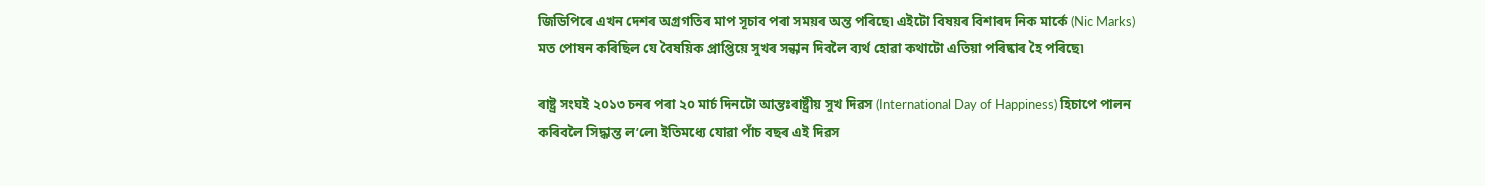জিডিপিৰে এখন দেশৰ অগ্ৰগতিৰ মাপ সূচাব পৰা সময়ৰ অন্ত পৰিছে৷ এইটো বিষয়ৰ বিশাৰদ নিক মাৰ্কে (Nic Marks) মত পোষন কৰিছিল যে বৈষয়িক প্ৰাপ্তিয়ে সুখৰ সন্ধান দিবলৈ ব্যৰ্থ হোৱা কথাটো এতিয়া পৰিষ্কাৰ হৈ পৰিছে৷

ৰাষ্ট্ৰ সংঘই ২০১৩ চনৰ পৰা ২০ মাৰ্চ দিনটো আন্তঃৰাষ্ট্ৰীয় সুখ দিৱস (International Day of Happiness) হিচাপে পালন কৰিবলৈ সিদ্ধান্ত ল’লে৷ ইতিমধ্যে যোৱা পাঁচ বছৰ এই দিৱস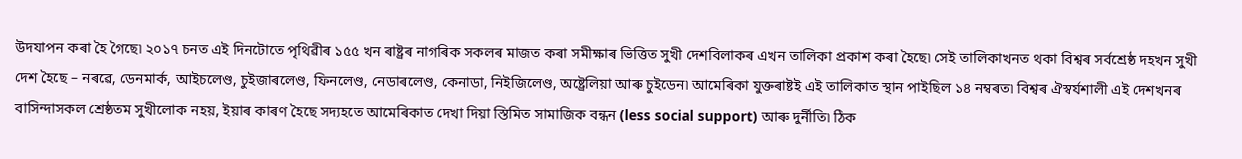উদযাপন কৰা হৈ গৈছে৷ ২০১৭ চনত এই দিনটোতে পৃথিৱীৰ ১৫৫ খন ৰাষ্ট্ৰৰ নাগৰিক সকলৰ মাজত কৰা সমীক্ষাৰ ভিত্তিত সুখী দেশবিলাকৰ এখন তালিকা প্ৰকাশ কৰা হৈছে৷ সেই তালিকাখনত থকা বিশ্বৰ সৰ্বশ্ৰেষ্ঠ দহখন সুখী দেশ হৈছে – নৰৱে, ডেনমাৰ্ক, আইচলেণ্ড, চুইজাৰলেণ্ড, ফিনলেণ্ড, নেডাৰলেণ্ড, কেনাডা, নিইজিলেণ্ড, অষ্ট্ৰেলিয়া আৰু চুইডেন৷ আমেৰিকা যুক্তৰাষ্টই এই তালিকাত স্থান পাইছিল ১৪ নম্বৰত৷ বিশ্বৰ ঐস্বৰ্যশালী এই দেশখনৰ বাসিন্দাসকল শ্ৰেষ্ঠতম সুখীলোক নহয়, ইয়াৰ কাৰণ হৈছে সদ্যহতে আমেৰিকাত দেখা দিয়া স্তিমিত সামাজিক বন্ধন (less social support) আৰু দুৰ্নীতি৷ ঠিক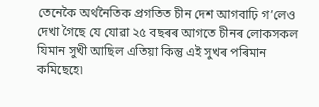তেনেকৈ অৰ্থনৈতিক প্ৰগতিত চীন দেশ আগবাঢ়ি গ’লেও দেখা গৈছে যে যোৱা ২৫ বছৰৰ আগতে চীনৰ লোকসকল যিমান সুখী আছিল এতিয়া কিন্তু এই সুখৰ পৰিমান কমিছেহে৷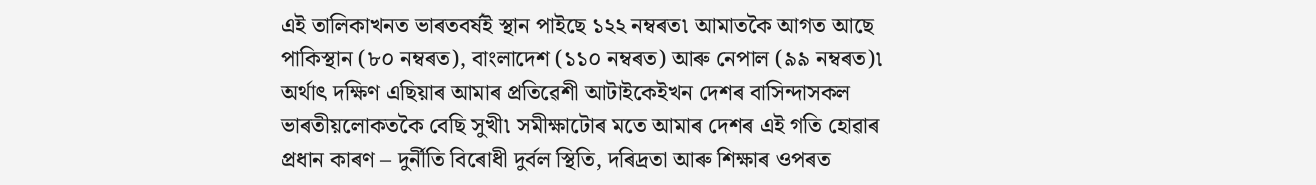এই তালিকাখনত ভাৰতবৰ্ষই স্থান পাইছে ১২২ নম্বৰত৷ আমাতকৈ আগত আছে পাকিস্থান (৮০ নম্বৰত), বাংলাদেশ (১১০ নম্বৰত) আৰু নেপাল (৯৯ নম্বৰত)৷ অৰ্থাৎ দক্ষিণ এছিয়াৰ আমাৰ প্ৰতিৱেশী আটাইকেইখন দেশৰ বাসিন্দাসকল ভাৰতীয়লোকতকৈ বেছি সুখী৷ সমীক্ষাটোৰ মতে আমাৰ দেশৰ এই গতি হোৱাৰ প্ৰধান কাৰণ – দুৰ্নীতি বিৰোধী দুৰ্বল স্থিতি, দৰিদ্ৰতা আৰু শিক্ষাৰ ওপৰত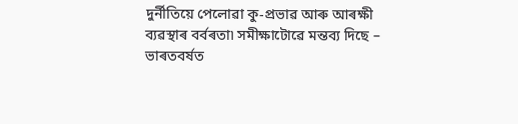দুৰ্নীতিয়ে পেলোৱা কু-প্ৰভাৱ আৰু আৰক্ষী ব্যৱস্থাৰ বৰ্বৰতা৷ সমীক্ষাটোৱে মন্তব্য দিছে – ভাৰতবৰ্ষত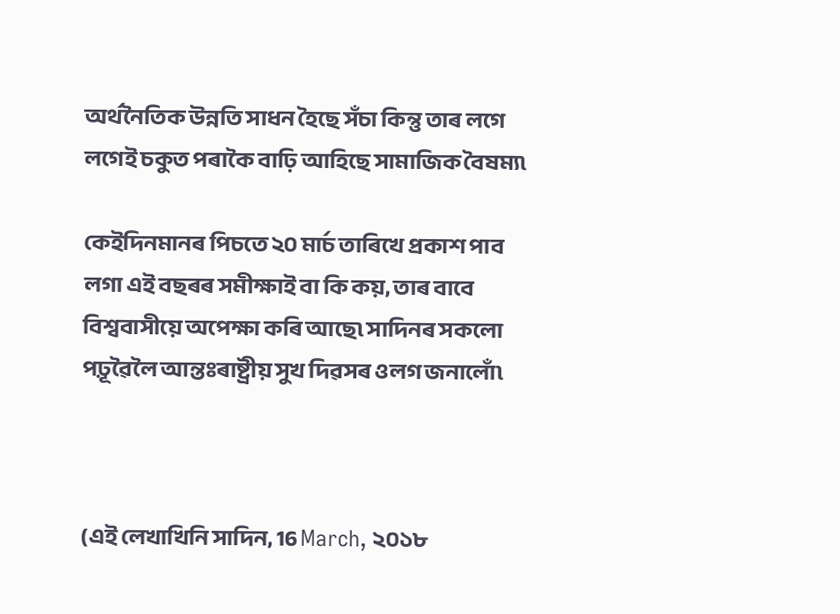অৰ্থনৈতিক উন্নতি সাধন হৈছে সঁচা কিন্তু তাৰ লগে লগেই চকুত পৰাকৈ বাঢ়ি আহিছে সামাজিক বৈষম্য৷

কেইদিনমানৰ পিচতে ২০ মাৰ্চ তাৰিখে প্ৰকাশ পাব লগা এই বছৰৰ সমীক্ষাই বা কি কয়, তাৰ বাবে বিশ্ববাসীয়ে অপেক্ষা কৰি আছে৷ সাদিনৰ সকলো পঢ়ূৱৈলৈ আন্তঃৰাষ্ট্ৰীয় সুখ দিৱসৰ ওলগ জনালোঁ৷



(এই লেখাখিনি সাদিন, 16 March, ২০১৮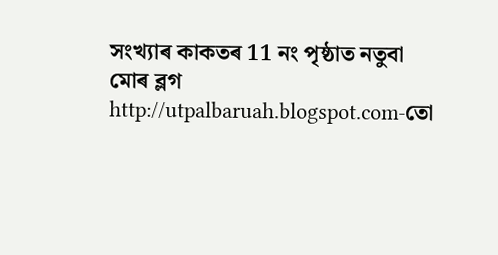সংখ্যাৰ কাকতৰ 11 নং পৃষ্ঠাত নতুবা মোৰ ব্লগ http://utpalbaruah.blogspot.com-তো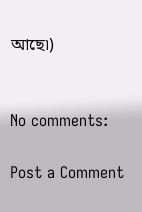আছে৷)


No comments:

Post a Comment